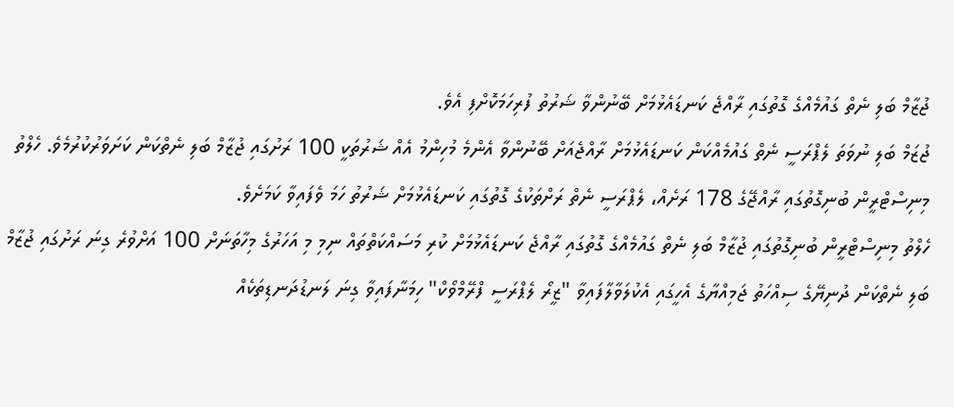ޖުޒާމް ބަލި ނެތް ގައުމެއްގެ ގޮތުގައި ރާއްޖެ ކަނޑައެޅުމަށް ބޭނުންވާ ޝަރުތު ފުރިހަމަކޮށްފި އެވެ.
ޖުޒަމް ބަލި ނުވަތަ ލެޕްރަސީ ނެތް ގައުމެއްކަން ކަނޑައެޅުމަށް ރާއްޖެއަށް ބޭނުންވާ އެންމެ މުހިންމު އެއް ޝަރުތަކީ 100 ރަށުގައި ޖުޒާމް ބަލި ނެތްކަން ކަށަވަރުކުރުމެވެ. ހެލްތު މިނިސްޓްރީން ބުނިގޮތުގައި ރާއްޖޭގެ 178 ރަށެއް، ލެޕްރަސީ ނެތް ރަށްތަކުގެ ގޮތުގައި ކަނޑައެޅުމަށް ޝަރުތު ހަމަ ވެފައިވާ ކަމަށެވެ.
ހެލްތު މިނިސްޓްރީން ބުނިގޮތުގައި ޖުޒާމް ބަލި ނެތް ގައުމެއްގެ ގޮތުގައި ރާއްޖެ ކަނޑައެޅުމަށް ކުރި މަސައްކަތްތައް ނިމި މި އަހަރުގެ މިހާތަނަށް 100 އަށްވުރެ ގިނަ ރަށުގައި ޖުޒާމް ބަލި ނެތްކަން ދުނިޔޭގެ ސިއްހަތު ޖަމިއްޔާގެ އެހީގައި އެކުލަވާލާފައިވާ "ޒީރޯ ލެޕްރަސީ ފްރޭމްވޯކް" ހިމަނާފައިވާ ގިނަ ލަނޑުދަނޑިތަކެއް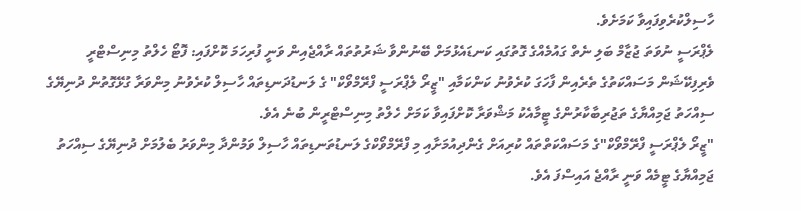ހާސިލްކުރެވިފައިވާ ކަމަށެވެ.
ލެޕްރަސީ ނުވަތަ ޖުޒާމް ބަލި ނެތް ގައުމެއްގެ ގޮތުގައި ކަނޑައެޅުމަށް ބޭނުންވާ ޝަރުތުތައް ރާއްޖެއިން ވަނީ ފުރިހަމަ ކޮށްފައި: ފޮޓޯ ހެލްތު މިނިސްޓްރީ
ވެރިފިކޭޝަން މަސައްކަތުގެ ތެރެއިން ފާހަގަ ކުރެވުނު ކަންކަމާއި "ޒީރޯ ލެޕްރަސީ ފްރޭމްވޯކް" ގެ ލަނޑުދަނޑިތައް ހާސިލް ކުރެވުނު މިންވަރާ ގުޅޭގޮތުން ދުނިޔޭގެ ސިއްހަތު ޖަމިއްޔާގެ ތަޖުރިބާކާރުންގެ ޓީމާއެކު މަޝްވަރާ ކޮށްފައިވާ ކަމަށް ހެލްތު މިނިސްޓްރީން ބުނެ އެވެ.
"ޒީރޯ ލެޕްރަސީ ފްރޭމްވޯކް"ގެ މަސައްކަތްތައް ކުރިއަށް ގެންދިއުމަށާއި މި ފްރޭމްވޯކްގެ ލަނޑުތަނޑިތައް ހާސިލް ވަމުންދާ މިންވަރު ބެލުމަށް ދުނިޔޭގެ ސިއްހަތު ޖަމިއްޔާގެ ޓީމެއް ވަނީ ރާއްޖެ އައިސްފަ އެވެ.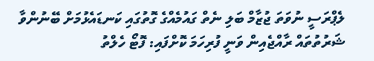ލެޕްރަސީ ނުވަތަ ޖުޒާމް ބަލި ނެތް ގައުމެއްގެ ގޮތުގައި ކަނޑައެޅުމަށް ބޭނުންވާ ޝަރުތުތައް ރާއްޖެއިން ވަނީ ފުރިހަމަ ކޮށްފައި: ފޮޓޯ ހެލްތު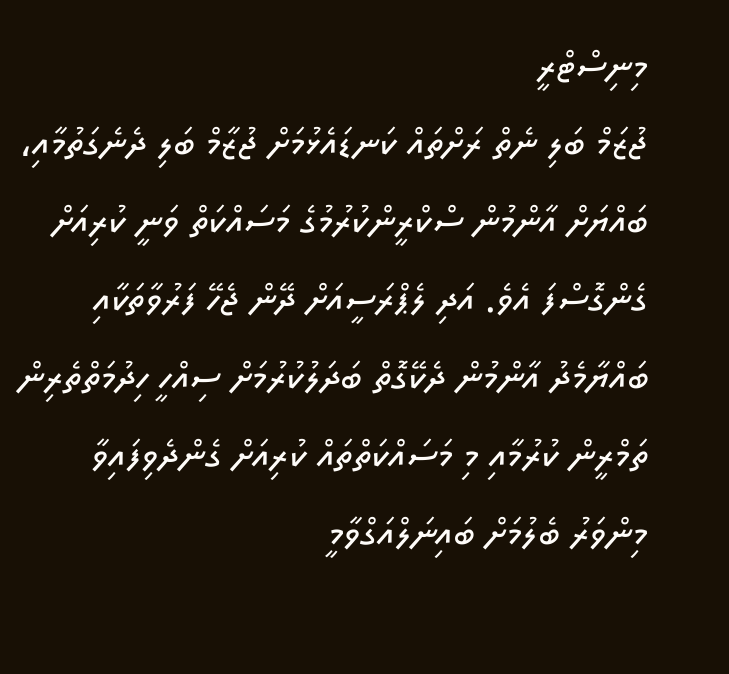މިނިސްޓްރީ
ޖުޒަމް ބަލި ނެތް ރަށްތައް ކަނޑައެޅުމަށް ޖުޒާމް ބަލި ދެނެގަތުމާއި، ބައްޔަށް އާންމުން ސްކްރީންކުރުމުގެ މަސައްކަތް ވަނީ ކުރިއަށް ގެންގޮސްފަ އެވެ. އަދި ލެޕްރަސީއަށް ދޭން ޖެހޭ ފަރުވާތަކާއި ބައްޔާމެދު އާންމުން ދެކޭގޮތް ބަދަލުކުރުމަށް ސިއްހީ ހިދުމަތްތެރިން ތަމްރީން ކުރުމާއި މި މަސައްކަތްތައް ކުރިއަށް ގެންދެވިފައިވާ މިންވަރު ބެލުމަށް ބައިނަލްއަގްވާމީ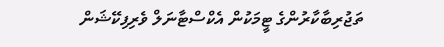ތަޖުރިބާކާރުންގެ ޓީމަކުން އެކްސްޓާނަލް ވެރިފިކޭޝަން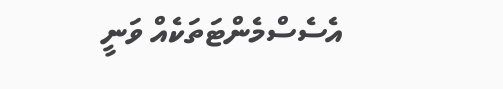އެސެސްމެންޓަތަކެއް ވަނީ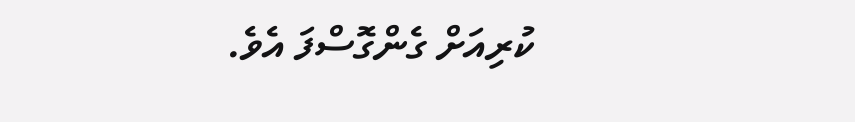ކުރިއަށް ގެންގޮސްފަ އެވެ.